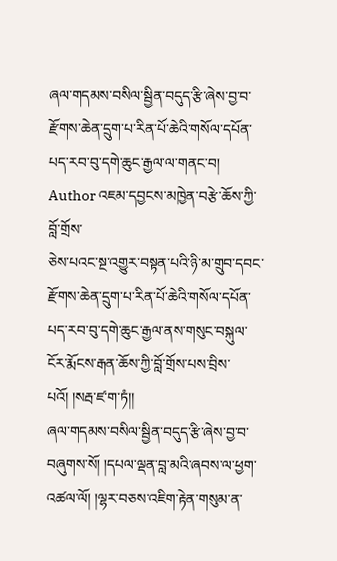ཞལ་གདམས་བསིལ་སྦྱིན་བདུད་རྩི་ཞེས་བྱ་བ་རྫོགས་ཆེན་དྲུག་པ་རིན་པོ་ཆེའི་གསོལ་དཔོན་པད་རབ་བུ་དགེ་ཆུང་རྒྱལ་ལ་གནང་བ།
Author འཇམ་དབྱངས་མཁྱེན་བརྩེ་ཆོས་ཀྱི་བློ་གྲོས་
ཅེས་པའང་སྔ་འགྱུར་བསྟན་པའི་ཉི་མ་གྲུབ་དབང་རྫོགས་ཆེན་དྲུག་པ་རིན་པོ་ཆེའི་གསོལ་དཔོན་པད་རབ་བུ་དགེ་ཆུང་རྒྱལ་ནས་གསུང་བསྐུལ་ངོར་རྨོངས་རྒན་ཆོས་ཀྱི་བློ་གྲོས་པས་བྲིས་པའོ། །སརྦ་ཛ་ག་ཏཾ།།
ཞལ་གདམས་བསིལ་སྦྱིན་བདུད་རྩི་ཞེས་བྱ་བ་བཞུགས་སོ། །དཔལ་ལྡན་བླ་མའི་ཞབས་ལ་ཕྱག་འཚལ་ལོ། །ལྷར་བཅས་འཇིག་རྟེན་གསུམ་ན་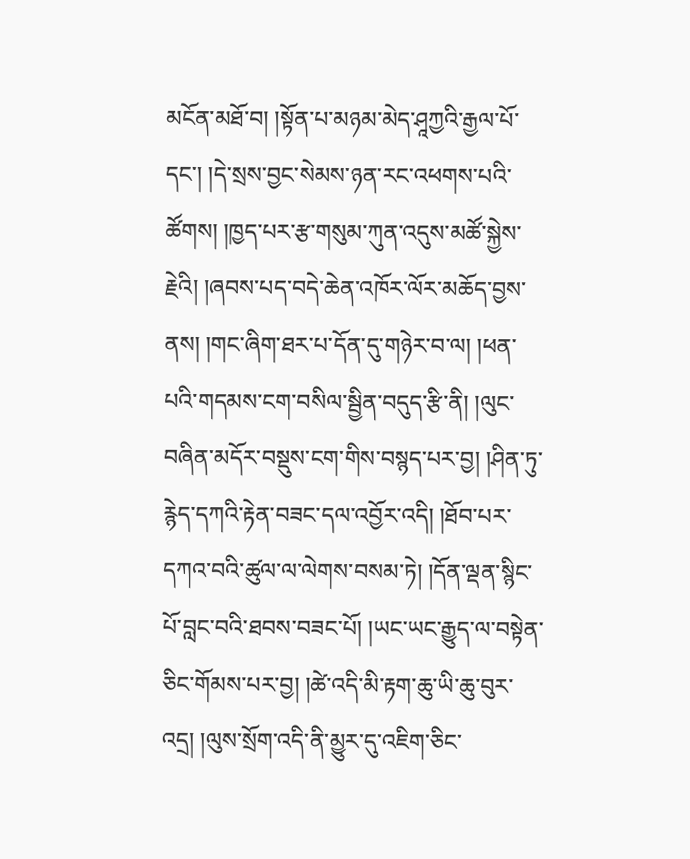མངོན་མཐོ་བ། །སྟོན་པ་མཉམ་མེད་ཤཱཀྱའི་རྒྱལ་པོ་དང་། །དེ་སྲས་བྱང་སེམས་ཉན་རང་འཕགས་པའི་ཚོགས། །ཁྱད་པར་རྩ་གསུམ་ཀུན་འདུས་མཚོ་སྐྱེས་རྗེའི། །ཞབས་པད་བདེ་ཆེན་འཁོར་ལོར་མཆོད་བྱས་ནས། །གང་ཞིག་ཐར་པ་དོན་དུ་གཉེར་བ་ལ། །ཕན་པའི་གདམས་ངག་བསིལ་སྦྱིན་བདུད་རྩི་ནི། །ལུང་བཞིན་མདོར་བསྡུས་ངག་གིས་བསྙད་པར་བྱ། །ཤིན་ཏུ་རྙེད་དཀའི་རྟེན་བཟང་དལ་འབྱོར་འདི། །ཐོབ་པར་དཀའ་བའི་ཚུལ་ལ་ལེགས་བསམ་ཏེ། །དོན་ལྡན་སྙིང་པོ་བླང་བའི་ཐབས་བཟང་པོ། །ཡང་ཡང་རྒྱུད་ལ་བསྟེན་ཅིང་གོམས་པར་བྱ། །ཚེ་འདི་མི་རྟག་ཆུ་ཡི་ཆུ་བུར་འདྲ། །ལུས་སྲོག་འདི་ནི་མྱུར་དུ་འཇིག་ཅིང་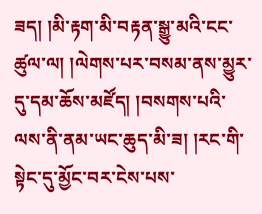ཟད། །མི་རྟག་མི་བརྟན་སྒྱུ་མའི་ངང་ཚུལ་ལ། །ལེགས་པར་བསམ་ནས་མྱུར་དུ་དམ་ཆོས་མཛོད། །བསགས་པའི་ལས་ནི་ནམ་ཡང་ཆུད་མི་ཟ། །རང་གི་སྟེང་དུ་མྱོང་བར་ངེས་པས་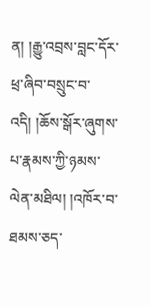ན། །རྒྱུ་འབྲས་བླང་དོར་ཕྲ་ཞིབ་བསྲུང་བ་འདི། །ཆོས་སྒོར་ཞུགས་པ་རྣམས་ཀྱི་ཉམས་ལེན་མཐིལ། །འཁོར་བ་ཐམས་ཅད་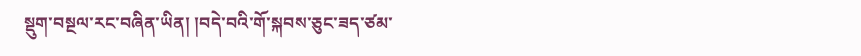སྡུག་བསྔལ་རང་བཞིན་ཡིན། །བདེ་བའི་གོ་སྐབས་ཅུང་ཟད་ཙམ་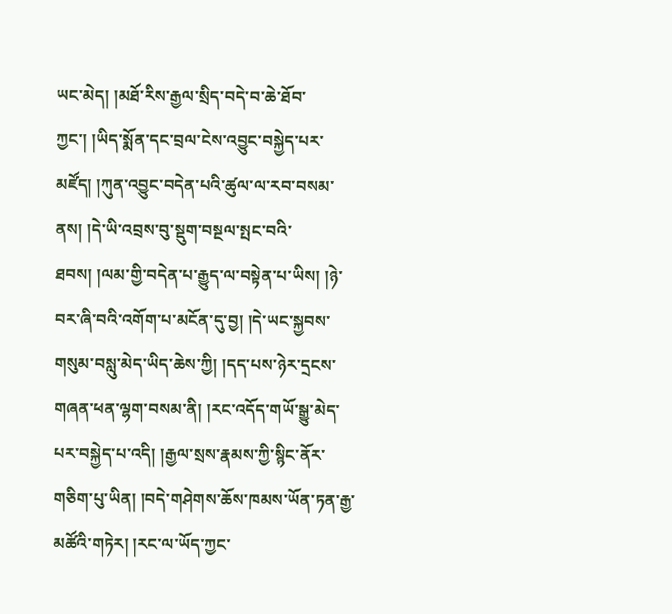ཡང་མེད། །མཐོ་རིས་རྒྱལ་སྲིད་བདེ་བ་ཆེ་ཐོབ་ཀྱང་། །ཡིད་སྨོན་དང་བྲལ་ངེས་འབྱུང་བསྐྱེད་པར་མཛོད། །ཀུན་འབྱུང་བདེན་པའི་ཚུལ་ལ་རབ་བསམ་ནས། །དེ་ཡི་འབྲས་བུ་སྡུག་བསྔལ་སྤང་བའི་ཐབས། །ལམ་གྱི་བདེན་པ་རྒྱུད་ལ་བསྟེན་པ་ཡིས། །ཉེ་བར་ཞི་བའི་འགོག་པ་མངོན་དུ་བྱ། །དེ་ཡང་སྐྱབས་གསུམ་བསླུ་མེད་ཡིད་ཆེས་ཀྱི། །དད་པས་ཉེར་དྲངས་གཞན་ཕན་ལྷག་བསམ་ནི། །རང་འདོད་གཡོ་སྒྱུ་མེད་པར་བསྐྱེད་པ་འདི། །རྒྱལ་སྲས་རྣམས་ཀྱི་སྙིང་ནོར་གཅིག་པུ་ཡིན། །བདེ་གཤེགས་ཆོས་ཁམས་ཡོན་ཏན་རྒྱ་མཚོའི་གཏེར། །རང་ལ་ཡོད་ཀྱང་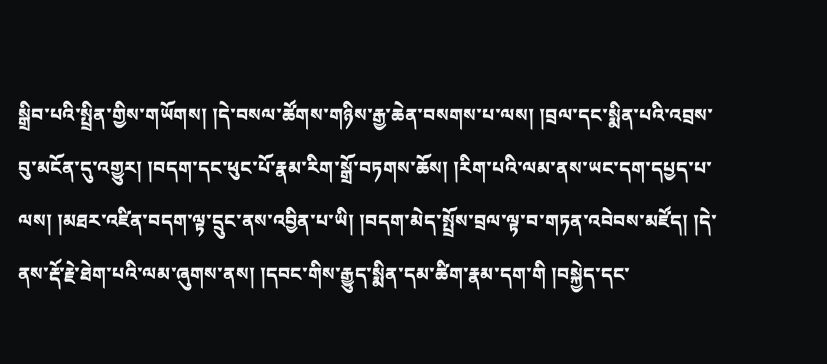སྒྲིབ་པའི་སྤྲིན་གྱིས་གཡོགས། །དེ་བསལ་ཚོགས་གཉིས་རྒྱ་ཆེན་བསགས་པ་ལས། །བྲལ་དང་སྨིན་པའི་འབྲས་བུ་མངོན་དུ་འགྱུར། །བདག་དང་ཕུང་པོ་རྣམ་རིག་སྒྲོ་བཏགས་ཆོས། །རིག་པའི་ལམ་ནས་ཡང་དག་དཔྱད་པ་ལས། །མཐར་འཛིན་བདག་ལྟ་དྲུང་ནས་འབྱིན་པ་ཡི། །བདག་མེད་སྤྲོས་བྲལ་ལྟ་བ་གཏན་འབེབས་མཛོད། །དེ་ནས་རྡོ་རྗེ་ཐེག་པའི་ལམ་ཞུགས་ནས། །དབང་གིས་རྒྱུད་སྨིན་དམ་ཚིག་རྣམ་དག་གི །བསྐྱེད་དང་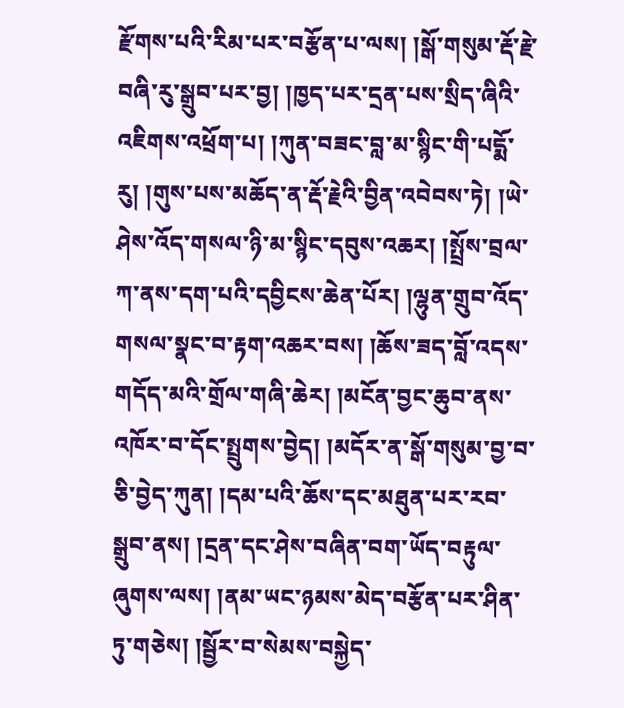རྫོགས་པའི་རིམ་པར་བརྩོན་པ་ལས། །སྒོ་གསུམ་རྡོ་རྗེ་བཞི་རུ་སྒྲུབ་པར་བྱ། །ཁྱད་པར་དྲན་པས་སྲིད་ཞིའི་འཇིགས་འཕྲོག་པ། །ཀུན་བཟང་བླ་མ་སྙིང་གི་པདྨོ་རུ། །གུས་པས་མཆོད་ན་རྡོ་རྗེའི་བྱིན་འབེབས་ཏེ། །ཡེ་ཤེས་འོད་གསལ་ཉི་མ་སྙིང་དབུས་འཆར། །སྤྲོས་བྲལ་ཀ་ནས་དག་པའི་དབྱིངས་ཆེན་པོར། །ལྷུན་གྲུབ་འོད་གསལ་སྣང་བ་རྟག་འཆར་བས། །ཆོས་ཟད་བློ་འདས་གདོད་མའི་གྲོལ་གཞི་ཆེར། །མངོན་བྱང་ཆུབ་ནས་འཁོར་བ་དོང་སྤྲུགས་བྱེད། །མདོར་ན་སྒོ་གསུམ་བྱ་བ་ཅི་བྱེད་ཀུན། །དམ་པའི་ཆོས་དང་མཐུན་པར་རབ་སྒྲུབ་ནས། །དྲན་དང་ཤེས་བཞིན་བག་ཡོད་བརྟུལ་ཞུགས་ལས། །ནམ་ཡང་ཉམས་མེད་བརྩོན་པར་ཤིན་ཏུ་གཅེས། །སྦྱོར་བ་སེམས་བསྐྱེད་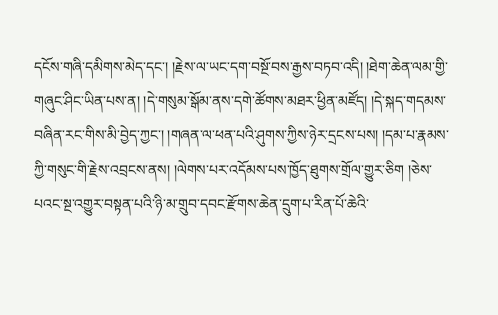དངོས་གཞི་དམིགས་མེད་དང་། །རྗེས་ལ་ཡང་དག་བསྔོ་བས་རྒྱས་བཏབ་འདི། །ཐེག་ཆེན་ལམ་གྱི་གཞུང་ཤིང་ཡིན་པས་ན། །དེ་གསུམ་སྒོམ་ནས་དགེ་ཚོགས་མཐར་ཕྱིན་མཛོད། །དེ་སྐད་གདམས་བཞིན་རང་གིས་མི་བྱེད་ཀྱང་། །གཞན་ལ་ཕན་པའི་ཤུགས་ཀྱིས་ཉེར་དྲངས་པས། །དམ་པ་རྣམས་ཀྱི་གསུང་གི་རྗེས་འབྲངས་ནས། །ལེགས་པར་འདོམས་པས་ཁྱོད་ཐུགས་གྲོལ་གྱུར་ཅིག །ཅེས་པའང་སྔ་འགྱུར་བསྟན་པའི་ཉི་མ་གྲུབ་དབང་རྫོགས་ཆེན་དྲུག་པ་རིན་པོ་ཆེའི་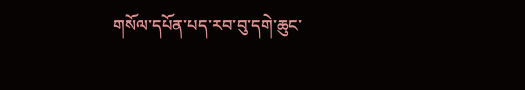གསོལ་དཔོན་པད་རབ་བུ་དགེ་ཆུང་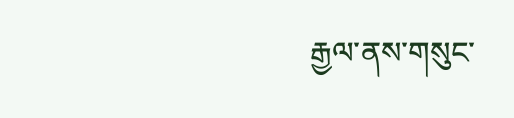རྒྱལ་ནས་གསུང་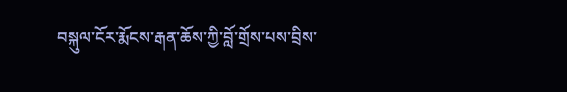བསྐུལ་ངོར་རྨོངས་རྒན་ཆོས་ཀྱི་བློ་གྲོས་པས་བྲིས་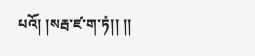པའོ། །སརྦ་ཛ་ག་ཏཾ།། །།